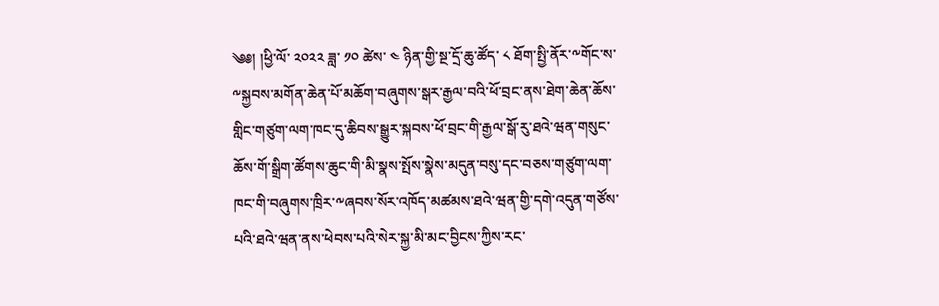༄༅། །ཕྱི་ལོ་ ༢༠༢༢ ཟླ་ ༡༠ ཚེས་ ༤ ཉིན་གྱི་སྔ་དྲོ་ཆུ་ཚོད་ ༨ ཐོག་སྤྱི་ནོར་༸གོང་ས་༸སྐྱབས་མགོན་ཆེན་པོ་མཆོག་བཞུགས་སྒར་རྒྱལ་བའི་ཕོ་བྲང་ནས་ཐེག་ཆེན་ཆོས་གླིང་གཙུག་ལག་ཁང་དུ་ཆིབས་སྒྱུར་སྐབས་ཕོ་བྲང་གི་རྒྱལ་སྒོ་རུ་ཐའེ་ཝན་གསུང་ཆོས་གོ་སྒྲིག་ཚོགས་ཆུང་གི་མི་སྣས་སྤོས་སྣེས་མདུན་བསུ་དང་བཅས་གཙུག་ལག་ཁང་གི་བཞུགས་ཁྲིར་༸ཞབས་སོར་འཁོད་མཚམས་ཐའེ་ཝན་གྱི་དགེ་འདུན་གཙོས་པའི་ཐའེ་ཝན་ནས་ཕེབས་པའི་སེར་སྐྱ་མི་མང་བྱིངས་ཀྱིས་རང་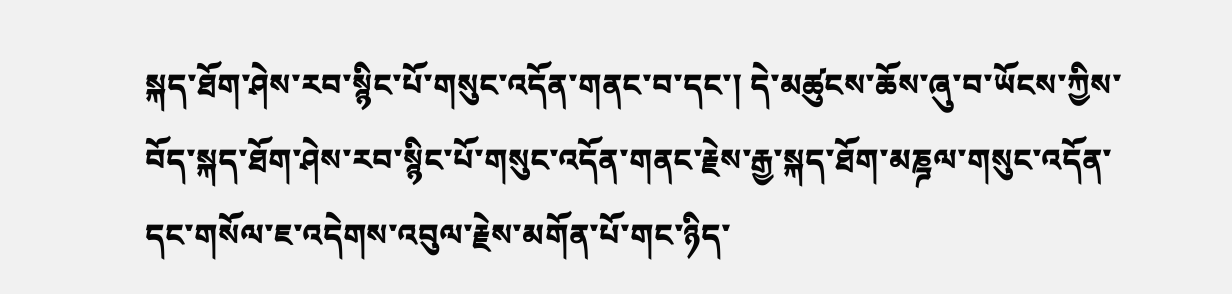སྐད་ཐོག་ཤེས་རབ་སྙིང་པོ་གསུང་འདོན་གནང་བ་དང་། དེ་མཚུངས་ཆོས་ཞུ་བ་ཡོངས་ཀྱིས་བོད་སྐད་ཐོག་ཤེས་རབ་སྙིང་པོ་གསུང་འདོན་གནང་རྗེས་རྒྱ་སྐད་ཐོག་མཎྜལ་གསུང་འདོན་དང་གསོལ་ཇ་འདེགས་འབུལ་རྗེས་མགོན་པོ་གང་ཉིད་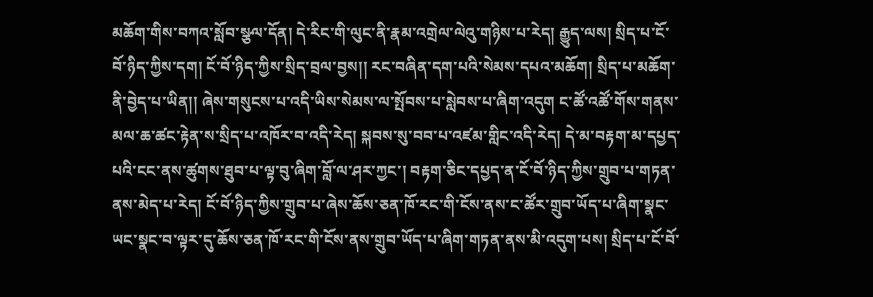མཆོག་གིས་བཀའ་སློབ་སྩལ་དོན། དེ་རིང་གི་ལུང་ནི་རྣམ་འགྲེལ་ལེའུ་གཉིས་པ་རེད། རྒྱུད་ལས། སྲིད་པ་ངོ་བོ་ཉིད་ཀྱིས་དག། ངོ་བོ་ཉིད་ཀྱིས་སྲིད་བྲལ་བྱས།། རང་བཞིན་དག་པའི་སེམས་དཔའ་མཆོག། སྲིད་པ་མཆོག་ནི་བྱེད་པ་ཡིན།། ཞེས་གསུངས་པ་འདི་ཡིས་སེམས་ལ་སྤོབས་པ་སླེབས་པ་ཞིག་འདུག ང་ཚོ་འཚོ་གོས་གནས་མལ་ཆ་ཚང་རྟེན་ས་སྲིད་པ་འཁོར་བ་འདི་རེད། སྐབས་སུ་བབ་པ་འཛམ་གླིང་འདི་རེད། དེ་མ་བརྟག་མ་དཔྱད་པའི་ངང་ནས་ཚུགས་ཐུབ་པ་ལྟ་བུ་ཞིག་བློ་ལ་ཤར་ཀྱང་། བརྟག་ཅིང་དཔྱད་ན་ངོ་བོ་ཉིད་ཀྱིས་གྲུབ་པ་གཏན་ནས་མེད་པ་རེད། ངོ་བོ་ཉིད་ཀྱིས་གྲུབ་པ་ཞེས་ཆོས་ཅན་ཁོ་རང་གི་ངོས་ནས་ང་ཚོར་གྲུབ་ཡོད་པ་ཞིག་སྣང་ཡང་སྣང་བ་ལྟར་དུ་ཆོས་ཅན་ཁོ་རང་གི་ངོས་ནས་གྲུབ་ཡོད་པ་ཞིག་གཏན་ནས་མི་འདུག་པས། སྲིད་པ་ངོ་བོ་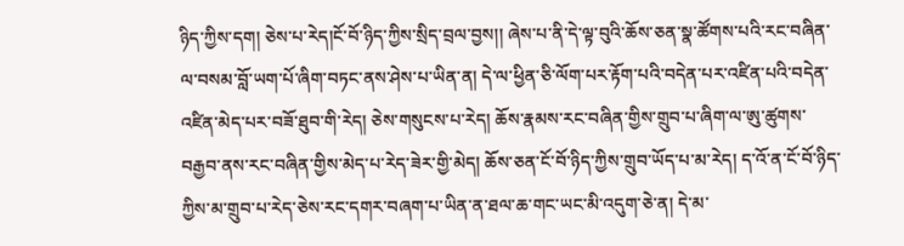ཉིད་ཀྱིས་དག། ཅེས་པ་རེད།ངོ་བོ་ཉིད་ཀྱིས་སྲིད་བྲལ་བྱས།། ཞེས་པ་ནི་དེ་ལྟ་བུའི་ཆོས་ཅན་སྣ་ཚོགས་པའི་རང་བཞིན་ལ་བསམ་བློ་ཡག་པོ་ཞིག་བཏང་ནས་ཤེས་པ་ཡིན་ན། དེ་ལ་ཕྱིན་ཅི་ལོག་པར་རྟོག་པའི་བདེན་པར་འཛིན་པའི་བདེན་འཛིན་མེད་པར་བཟོ་ཐུབ་གི་རེད། ཅེས་གསུངས་པ་རེད། ཆོས་རྣམས་རང་བཞིན་གྱིས་གྲུབ་པ་ཞིག་ལ་ཨུ་ཚུགས་བརྒྱབ་ནས་རང་བཞིན་གྱིས་མེད་པ་རེད་ཟེར་གྱི་མེད། ཆོས་ཅན་ངོ་བོ་ཉིད་ཀྱིས་གྲུབ་ཡོད་པ་མ་རེད། ད་འོ་ན་ངོ་བོ་ཉིད་ཀྱིས་མ་གྲུབ་པ་རེད་ཅེས་རང་དགར་བཞག་པ་ཡིན་ན་ཐལ་ཆ་གང་ཡང་མི་འདུག་ཅེ་ན། དེ་མ་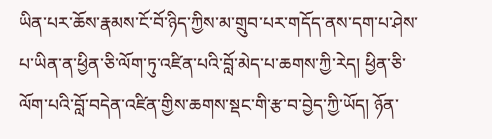ཡིན་པར་ཆོས་རྣམས་ངོ་བོ་ཉིད་ཀྱིས་མ་གྲུབ་པར་གདོད་ནས་དག་པ་ཤེས་པ་ཡིན་ན་ཕྱིན་ཅི་ལོག་ཏུ་འཛིན་པའི་བློ་མེད་པ་ཆགས་ཀྱི་རེད། ཕྱིན་ཅི་ལོག་པའི་བློ་བདེན་འཛིན་གྱིས་ཆགས་སྡང་གི་རྩ་བ་བྱེད་ཀྱི་ཡོད། ཉོན་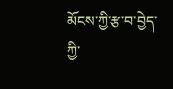མོངས་ཀྱི་རྩ་བ་བྱེད་ཀྱི་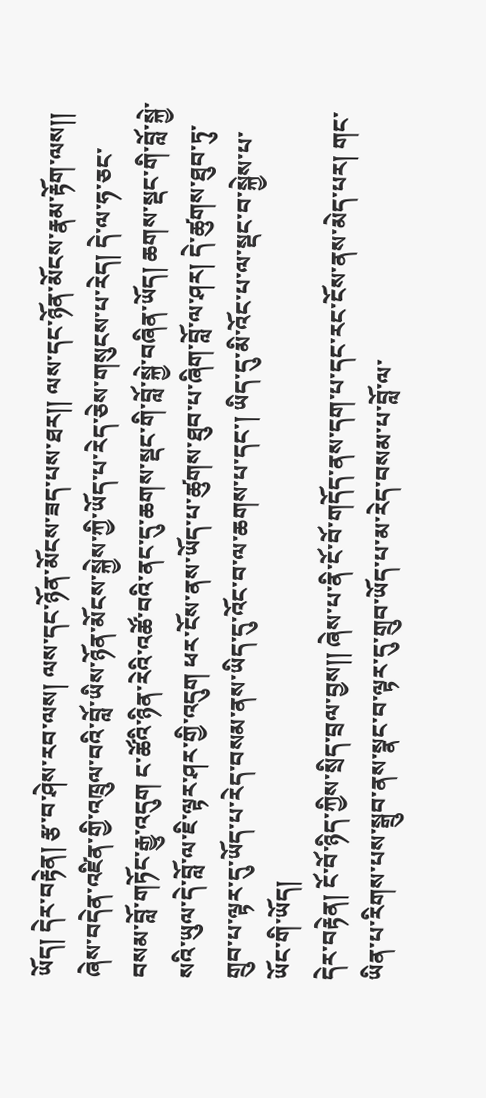ཡོད། དེར་བརྟེན། རྩ་བ་ཤེས་རབ་ལས། ལས་དང་ཉོན་མོངས་ཟད་པས་ཐར།། ལས་དང་ཉོན་མོངས་རྣམ་རྟོག་ལས།། ཞེས་བདེན་འཛིན་གྱི་འཁྲུལ་བའི་བློ་ཡིས་ཉོན་མོངས་སྐྱེས་ཀྱི་ཡོད་པ་རེད་ཅེས་གསུངས་པ་རེད། དེ་ལ་ཧ་ཅང་བསམ་བློ་གཏོང་རྒྱུ་འདུག ང་ཚོའི་ཉིན་རེའི་འཚོ་བའི་ནང་དུ་ཆགས་སྡང་གི་བློ་སྐྱེ་བཞིན་ཡོད། ཆགས་སྡང་གི་བློ་སྐྱེ་སའི་ཡུལ་དེ་བློ་ལ་ཇི་ལྟར་ཤར་གྱི་འདུག ཕར་ངོས་ནས་ཡོད་པ་ཚུགས་ཐུབ་པ་ཞིག་བློ་ལ་ཤར། དེ་ཚུགས་ཐུབ་ཏུ་གྲུབ་པ་ལྟར་དུ་ཡོད་པ་རེད་བསམ་ནས་ཡིད་དུ་འོང་བ་ལ་ཆགས་པ་དང་། ཡིད་དུ་མི་འོང་པ་ལ་སྡང་བ་སྐྱེས་པ་ཡོང་གི་ཡོད།
དེར་བརྟེན། ངོ་བོ་ཉིད་ཀྱིས་སྲིད་བྲལ་བྱས།། ཞེས་པ་ནི་ངོ་བོ་གདོད་ནས་དག་པ་དང་རང་ངོས་ནས་མེད་པར། གང་ཡིན་པ་རིགས་པས་སྒྲུབ་ནས་སྣང་བ་ལྟར་དུ་གྲུབ་ཡོད་པ་མ་རེད་བསམ་པ་བློ་ལ་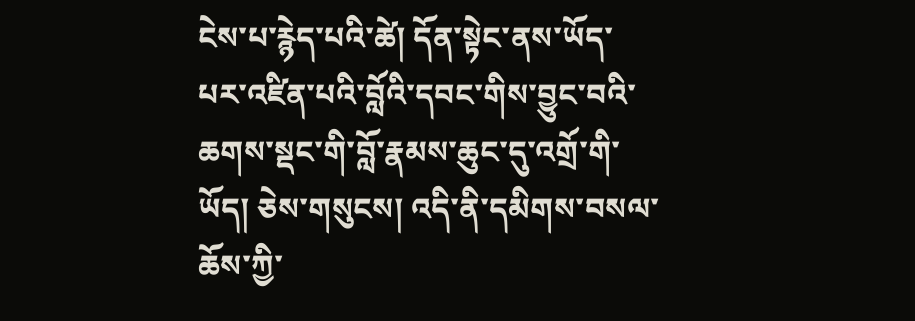ངེས་པ་རྙེད་པའི་ཚེ། དོན་སྟེང་ནས་ཡོད་པར་འཛིན་པའི་བློའི་དབང་གིས་བྱུང་བའི་ཆགས་སྡང་གི་བློ་རྣམས་ཆུང་དུ་འགྲོ་གི་ཡོད། ཅེས་གསུངས། འདི་ནི་དམིགས་བསལ་ཆོས་ཀྱི་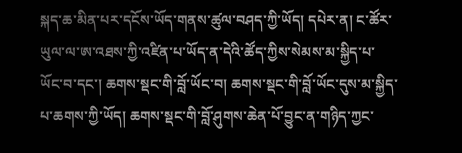སྐད་ཆ་མིན་པར་དངོས་ཡོད་གནས་ཚུལ་བཤད་ཀྱི་ཡོད། དཔེར་ན། ང་ཚོར་ཡུལ་ལ་ཨ་འཐས་ཀྱི་འཛིན་པ་ཡོད་ན་དེའི་ཚོད་ཀྱིས་སེམས་མ་སྐྱིད་པ་ཡོང་བ་དང་། ཆགས་སྡང་གི་བློ་ཡོང་བ། ཆགས་སྡང་གི་བློ་ཡོང་དུས་མ་སྐྱིད་པ་ཆགས་ཀྱི་ཡོད། ཆགས་སྡང་གི་བློ་ཤུགས་ཆེན་པོ་བྱུང་ན་གཉིད་ཀྱང་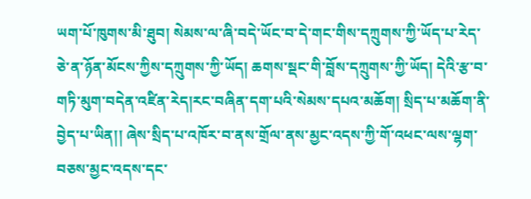ཡག་པོ་ཁུགས་མི་ཐུབ། སེམས་ལ་ཞི་བདེ་ཡོང་བ་དེ་གང་གིས་དཀྲུགས་ཀྱི་ཡོད་པ་རེད་ཅེ་ན་ཉོན་མོངས་ཀྱིས་དཀྲུགས་ཀྱི་ཡོད། ཆགས་སྡང་གི་བློས་དཀྲུགས་ཀྱི་ཡོད། དེའི་རྩ་བ་གཏི་མུག་བདེན་འཛིན་རེད།རང་བཞིན་དག་པའི་སེམས་དཔའ་མཆོག། སྲིད་པ་མཆོག་ནི་བྱེད་པ་ཡིན།། ཞེས་སྲིད་པ་འཁོར་བ་ནས་གྲོལ་ནས་མྱང་འདས་ཀྱི་གོ་འཕང་ལས་ལྷག་བཅས་མྱང་འདས་དང་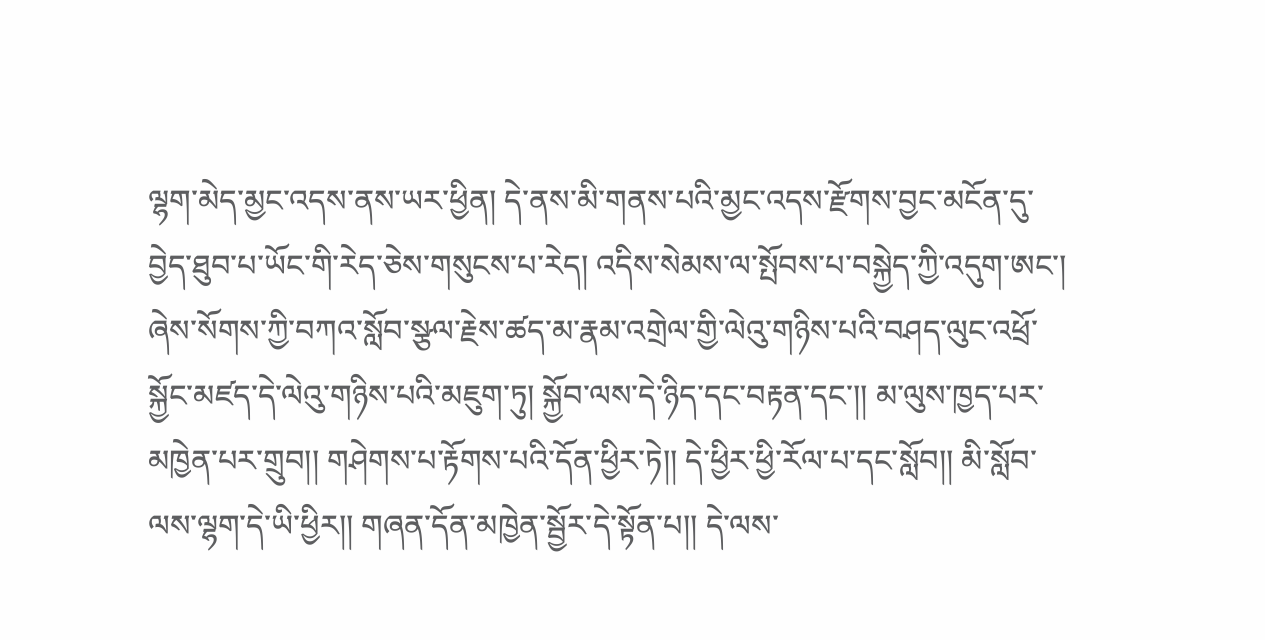ལྷག་མེད་མྱང་འདས་ནས་ཡར་ཕྱིན། དེ་ནས་མི་གནས་པའི་མྱང་འདས་རྫོགས་བྱང་མངོན་དུ་བྱེད་ཐུབ་པ་ཡོང་གི་རེད་ཅེས་གསུངས་པ་རེད། འདིས་སེམས་ལ་སྤོབས་པ་བསྐྱེད་ཀྱི་འདུག་ཨང་། ཞེས་སོགས་ཀྱི་བཀའ་སློབ་སྩལ་རྗེས་ཚད་མ་རྣམ་འགྲེལ་གྱི་ལེའུ་གཉིས་པའི་བཤད་ལུང་འཕྲོ་སྐྱོང་མཛད་དེ་ལེའུ་གཉིས་པའི་མཇུག་ཏུ། སྐྱོབ་ལས་དེ་ཉིད་དང་བརྟན་དང་།། མ་ལུས་ཁྱད་པར་མཁྱེན་པར་གྲུབ།། གཤེགས་པ་རྟོགས་པའི་དོན་ཕྱིར་ཏེ།། དེ་ཕྱིར་ཕྱི་རོལ་པ་དང་སློབ།། མི་སློབ་ལས་ལྷག་དེ་ཡི་ཕྱིར།། གཞན་དོན་མཁྱེན་སྦྱོར་དེ་སྟོན་པ།། དེ་ལས་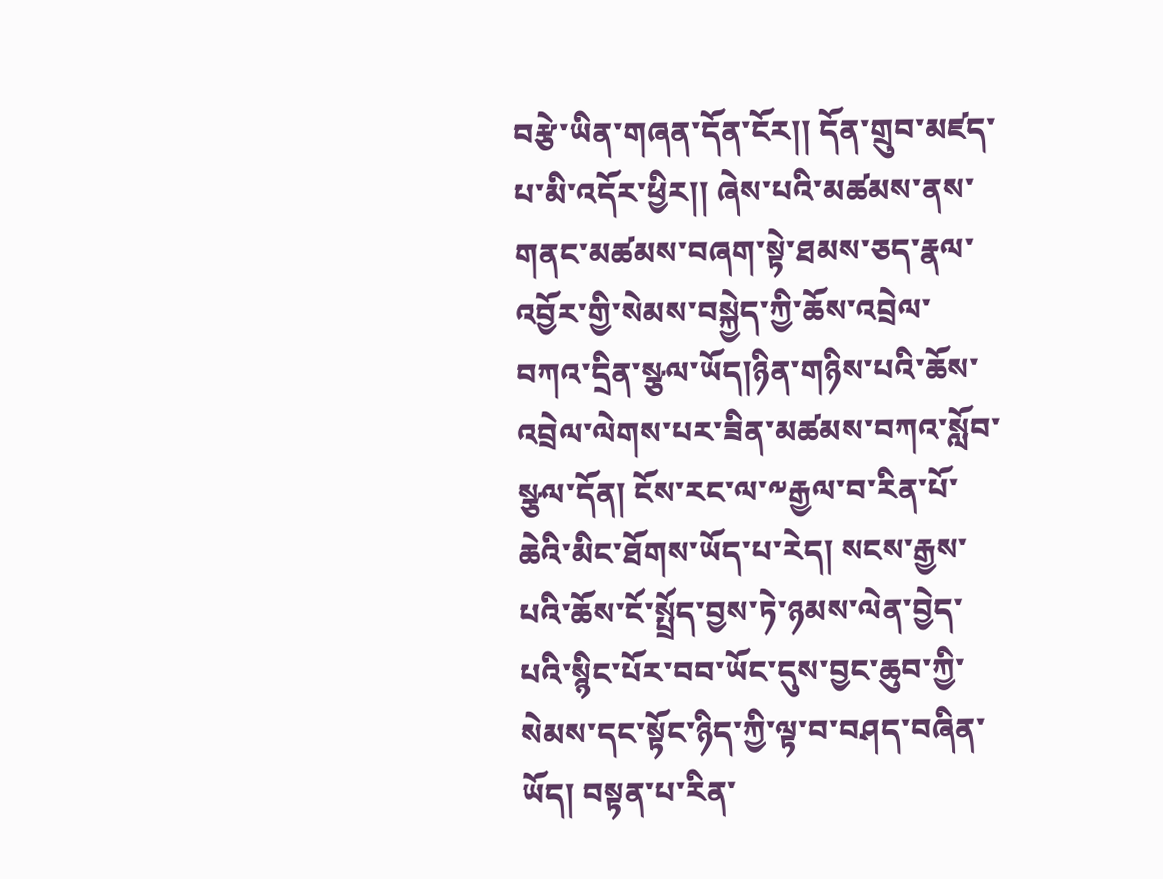བརྩེ་ཡིན་གཞན་དོན་ངོར།། དོན་གྲུབ་མཛད་པ་མི་འདོར་ཕྱིར།། ཞེས་པའི་མཚམས་ནས་གནང་མཚམས་བཞག་སྟེ་ཐམས་ཅད་རྣལ་འབྱོར་གྱི་སེམས་བསྐྱེད་ཀྱི་ཆོས་འབྲེལ་བཀའ་དྲིན་སྩལ་ཡོད།ཉིན་གཉིས་པའི་ཆོས་འབྲེལ་ལེགས་པར་ཟིན་མཚམས་བཀའ་སློབ་སྩལ་དོན། ངོས་རང་ལ་༸རྒྱལ་བ་རིན་པོ་ཆེའི་མིང་ཐོགས་ཡོད་པ་རེད། སངས་རྒྱས་པའི་ཆོས་ངོ་སྤྲོད་བྱས་ཏེ་ཉམས་ལེན་བྱེད་པའི་སྙིང་པོར་བབ་ཡོང་དུས་བྱང་ཆུབ་ཀྱི་སེམས་དང་སྟོང་ཉིད་ཀྱི་ལྟ་བ་བཤད་བཞིན་ཡོད། བསྟན་པ་རིན་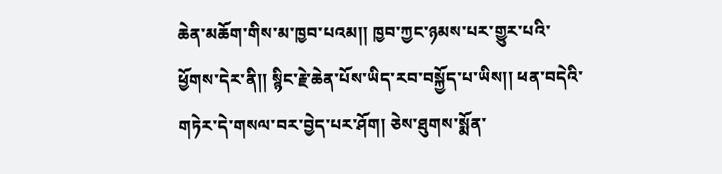ཆེན་མཆོག་གིས་མ་ཁྱབ་པའམ།། ཁྱབ་ཀྱང་ཉམས་པར་གྱུར་པའི་ཕྱོགས་དེར་ནི།། སྙིང་རྗེ་ཆེན་པོས་ཡིད་རབ་བསྐྱོད་པ་ཡིས།། ཕན་བདེའི་གཏེར་དེ་གསལ་བར་བྱེད་པར་ཤོག། ཅེས་ཐུགས་སྨོན་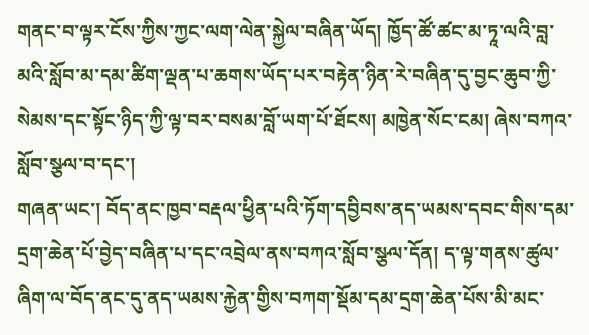གནང་བ་ལྟར་ངོས་ཀྱིས་ཀྱང་ལག་ལེན་སྐྱེལ་བཞིན་ཡོད། ཁྱོད་ཚོ་ཚང་མ་ཏཱ་ལའི་བླ་མའི་སློབ་མ་དམ་ཚིག་ལྡན་པ་ཆགས་ཡོད་པར་བརྟེན་ཉིན་རེ་བཞིན་དུ་བྱང་ཆུབ་ཀྱི་སེམས་དང་སྟོང་ཉིད་ཀྱི་ལྟ་བར་བསམ་བློ་ཡག་པོ་ཐོངས། མཁྱེན་སོང་ངམ། ཞེས་བཀའ་སློབ་སྩལ་བ་དང་།
གཞན་ཡང་། བོད་ནང་ཁྱབ་བརྡལ་ཕྱིན་པའི་ཏོག་དབྱིབས་ནད་ཡམས་དབང་གིས་དམ་དྲག་ཆེན་པོ་བྱེད་བཞིན་པ་དང་འབྲེལ་ནས་བཀའ་སློབ་སྩལ་དོན། ད་ལྟ་གནས་ཚུལ་ཞིག་ལ་བོད་ནང་དུ་ནད་ཡམས་རྐྱེན་གྱིས་བཀག་སྡོམ་དམ་དྲག་ཆེན་པོས་མི་མང་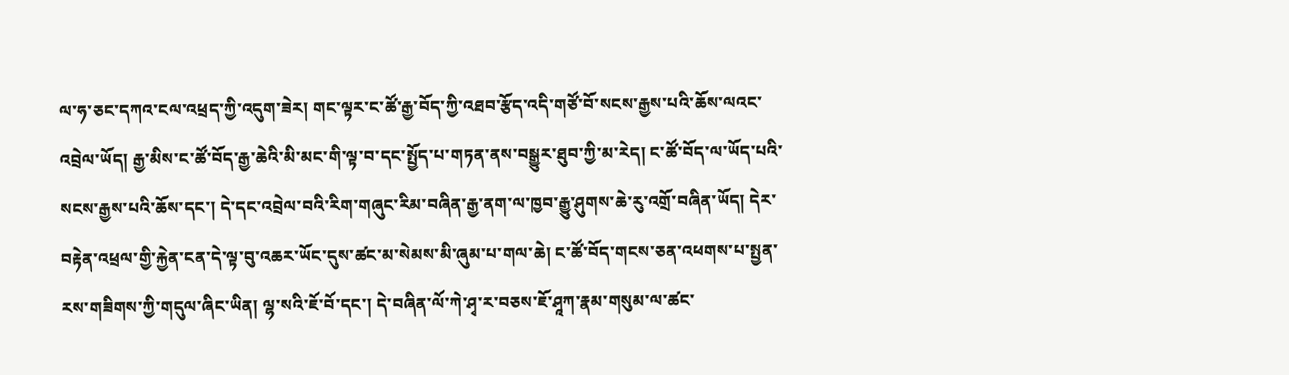ལ་ཧ་ཅང་དཀའ་ངལ་འཕྲད་ཀྱི་འདུག་ཟེར། གང་ལྟར་ང་ཚོ་རྒྱ་བོད་ཀྱི་འཐབ་རྩོད་འདི་གཙོ་བོ་སངས་རྒྱས་པའི་ཆོས་ལའང་འབྲེལ་ཡོད། རྒྱ་མིས་ང་ཚོ་བོད་རྒྱ་ཆེའི་མི་མང་གི་ལྟ་བ་དང་སྤྱོད་པ་གཏན་ནས་བསྒྱུར་ཐུབ་ཀྱི་མ་རེད། ང་ཚོ་བོད་ལ་ཡོད་པའི་སངས་རྒྱས་པའི་ཆོས་དང་། དེ་དང་འབྲེལ་བའི་རིག་གཞུང་རིམ་བཞིན་རྒྱ་ནག་ལ་ཁྱབ་རྒྱུ་ཤུགས་ཆེ་རུ་འགྲོ་བཞིན་ཡོད། དེར་བརྟེན་འཕྲལ་གྱི་རྐྱེན་ངན་དེ་ལྟ་བུ་འཆར་ཡོང་དུས་ཚང་མ་སེམས་མི་ཞུམ་པ་གལ་ཆེ། ང་ཚོ་བོད་གངས་ཅན་འཕགས་པ་སྤྱན་རས་གཟིགས་ཀྱི་གདུལ་ཞིང་ཡིན། ལྷ་སའི་ཇོ་བོ་དང་། དེ་བཞིན་ལོ་ཀེ་ཤྭ་ར་བཅས་ཇོ་ཤཱཀ་རྣམ་གསུམ་ལ་ཚང་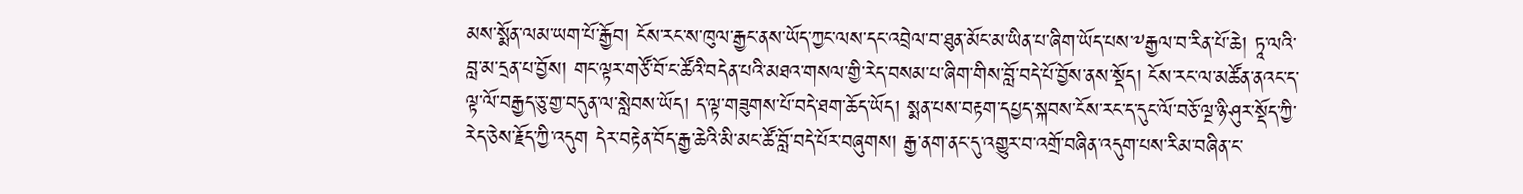མས་སྨོན་ལམ་ཡག་པོ་རྒྱོབ། ངོས་རང་ས་ཁུལ་རྒྱང་ནས་ཡོད་ཀྱང་ལས་དང་འབྲེལ་བ་ཐུན་མོང་མ་ཡིན་པ་ཞིག་ཡོད་པས་༸རྒྱལ་བ་རིན་པོ་ཆེ། ཏཱ་ལའི་བླ་མ་དྲན་པ་བྱོས། གང་ལྟར་གཙོ་བོ་ང་ཚོའི་བདེན་པའི་མཐའ་གསལ་གྱི་རེད་བསམ་པ་ཞིག་གིས་བློ་བདེ་པོ་བྱོས་ནས་སྡོད། ངོས་རང་ལ་མཚོན་ནའང་ད་ལྟ་ལོ་བརྒྱད་ཅུ་གྱ་བདུན་ལ་སླེབས་ཡོད། ད་ལྟ་གཟུགས་པོ་བདེ་ཐག་ཆོད་ཡོད། སྨན་པས་བརྟག་དཔྱད་སྐབས་ངོས་རང་ད་དུང་ལོ་བཅོ་ལྔ་ཉི་ཤུར་སྡོད་ཀྱི་རེད་ཅེས་རྗོད་ཀྱི་འདུག དེར་བརྟེན་བོད་རྒྱ་ཆེའི་མི་མང་ཚོ་བློ་བདེ་པོར་བཞུགས། རྒྱ་ནག་ནང་དུ་འགྱུར་བ་འགྲོ་བཞིན་འདུག་པས་རིམ་བཞིན་ང་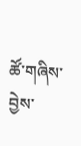ཚོ་གཞིས་བྱེས་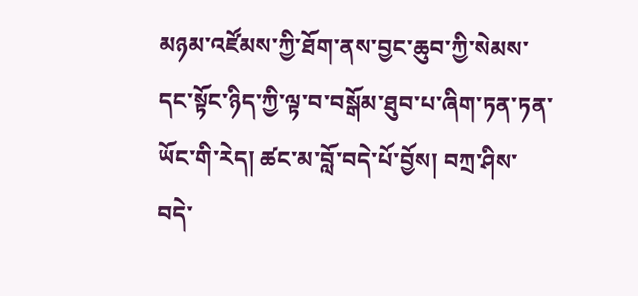མཉམ་འཛོམས་ཀྱི་ཐོག་ནས་བྱང་ཆུབ་ཀྱི་སེམས་དང་སྟོང་ཉིད་ཀྱི་ལྟ་བ་བསྒོམ་ཐུབ་པ་ཞིག་ཏན་ཏན་ཡོང་གི་རེད། ཚང་མ་བློ་བདེ་པོ་བྱོས། བཀྲ་ཤིས་བདེ་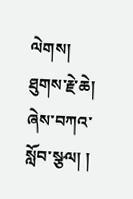ལེགས། ཐུགས་རྗེ་ཆེ། ཞེས་བཀའ་སློབ་སྩལ། །